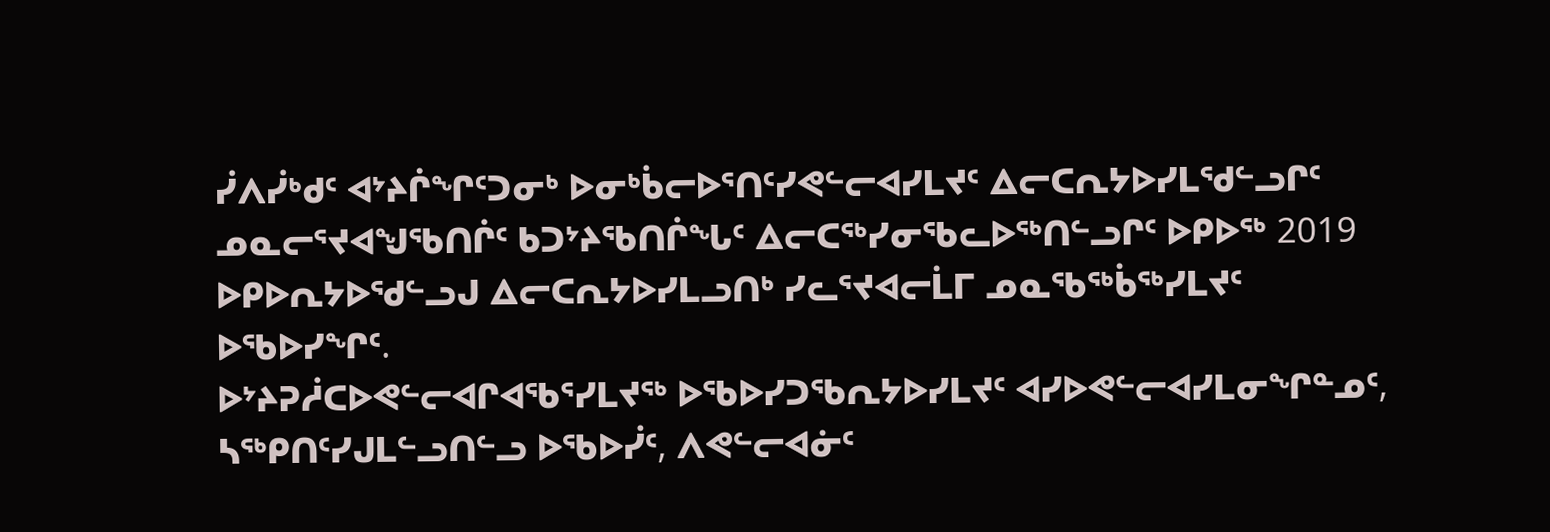ᓰᐱᓰᒃᑯᑦ ᐊᔾᔨᒌᖏᑦᑐᓂᒃ ᐅᓂᒃᑳᓕᐅᕐᑎᑦᓯᕙᓪᓕᐊᓯᒪᔪᑦ ᐃᓕᑕᕆᔭᐅᓯᒪᖁᓪᓗᒋᑦ ᓄᓇᓕᕐᔪᐊᖑᖃᑎᒌᑦ ᑲᑐᔾᔨᖃᑎᒌᖓᑦ ᐃᓕᑕᖅᓯᓂᖃᓚᐅᖅᑎᓪᓗᒋᑦ ᐅᑭᐅᖅ 2019 ᐅᑭᐅᕆᔭᐅᖁᓪᓗᒍ ᐃᓕᑕᕆᔭᐅᓯᒪᓗᑎᒃ ᓯᓚᕐᔪᐊᓕᒫᒥ ᓄᓇᖃᖅᑳᖅᓯᒪᔪᑦ ᐅᖃᐅᓯᖏᑦ.
ᐅᔾᔨᕈᓲᑕᐅᕙᓪᓕᐊᒋᐊᖃᕐᓯᒪᔪᖅ ᐅᖃᐅᓯᑐᖃᕆᔭᐅᓯᒪᔪᑦ ᐊᓯᐅᕙᓪᓕᐊᓯᒪᓂᖏᓐᓄᑦ, ᓴᖅᑭᑎᑦᓯᒍᒪᓪᓗᑎᓪᓗ ᐅᖃᐅᓰᑦ, ᐱᕙᓪᓕᐊᓃᑦ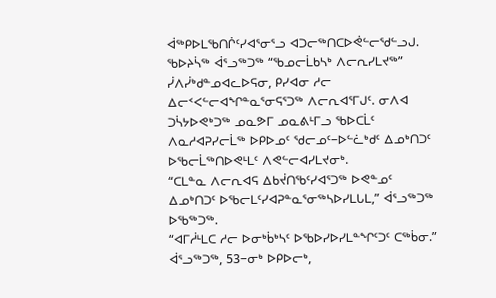ᐋᖅᑭᐅᒪᖃᑎᒌᑦᓯᐊᕐᓂᕐᓗ ᐊᑐᓕᖅᑎᑕᐅᕚᓪᓕᖁᓪᓗᒍ.
ᖃᐅᔨᓵᖅ ᐋᕐᓗᖅᑐᖅ “ᖃᓄᓕᒫᑲᓴᒃ ᐱᓕᕆᓯᒪᔪᖅ” ᓰᐱᓰᒃᑯᓐᓄᐊᓚᐅᕋᓂ, ᑭᓯᐊᓂ ᓱᓕ ᐃᓕᑉᐸᓪᓕᐊᖏᓐᓇᕐᓂᕋᕐᑐᖅ ᐱᓕᕆᐊᕐᒥᒍᑦ. ᓂᐱᐊ ᑐᓵᔭᐅᕙᒃᑐᖅ ᓄᓇᕗᒥ ᓄᓇᕕᒻᒥᓗ ᖃᐅᑕᒫᑦ ᐱᓇᓱᐊᕈᓯᓕᒫᖅ ᐅᑭᐅᓄᑦ ᖁᓕᓄᑦ−ᐅᓪᓛᒃᑯᑦ ᐃᓄᒃᑎᑐᑦ ᐅᖃᓕᒫᖅᑎᐅᕙᒻᒪᑦ ᐱᕙᓪᓕᐊᓯᒪᔪᓂᒃ.
“ᑕᒪᓐᓇ ᐱᓕᕆᐊᕋ ᐃᑲᔫᑎᖃᑦᓯᐊᕐᑐᖅ ᐅᕙᓐᓄᑦ ᐃᓄᒃᑎᑐᑦ ᐅᖃᓕᒪᑦᓯᐊᕈᓐᓇᕐᓂᖅᓴᐅᓯᒪᒐᒪ,” ᐋᕐᓗᖅᑐᖅ ᐅᖃᖅᑐᖅ.
“ᐊᒥᓲᒻᒪᑕ ᓱᓕ ᐅᓂᒃᑳᒃᓴᑦ ᐅᖃᐅᓯᐅᓯᒪᓐᖏᑦᑐᑦ ᑕᖅᑳᓂ.”
ᐋᕐᓗᖅᑐᖅ, 53−ᓂᒃ ᐅᑭᐅᓕᒃ,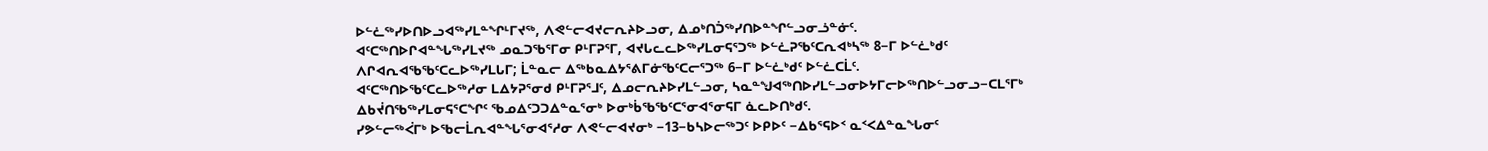ᐅᓪᓛᖅᓯᐅᑎᐅᓗᐊᖅᓯᒪᓐᖏᒻᒥᔪᖅ, ᐱᕙᓪᓕᐊᔪᓕᕆᔨᐅᓗᓂ, ᐃᓄᒃᑎᑑᖅᓯᑎᐅᓐᖏᓪᓗᓂᓘᓐᓃᑦ.
ᐊᑦᑕᖅᑎᐅᒋᐊᓐᖓᖅᓯᒪᔪᖅ ᓄᓇᑐᖃᕐᒥᓂ ᑭᒻᒥᕈᕐᒥ, ᐊᔪᒐᓚᓚᐅᖅᓯᒪᓂᕋᕐᑐᖅ ᐅᓪᓛᕈᖃᑦᑕᕆᐊᒃᓴᖅ 8−ᒥ ᐅᓪᓛᒃᑯᑦ ᐱᒋᐊᕆᐊᖃᖃᑦᑕᓚᐅᖅᓯᒪᒐᒥ; ᒫᓐᓇᓕ ᐃᖅᑲᓇᐃᔭᕐᕕᒥᓃᖃᑦᑕᓕᕐᑐᖅ 6−ᒥ ᐅᓪᓛᒃᑯᑦ ᐅᓪᓛᑕᒫᑦ.
ᐊᑦᑕᖅᑎᐅᖃᑦᑕᓚᐅᖅᓱᓂ ᒪᐃᔭᕈᕐᓂᑯ ᑭᒻᒥᕈᕐᒧᑦ, ᐃᓄᓕᕆᔨᐅᓯᒪᓪᓗᓂ, ᓴᓇᓐᖑᐊᖅᑎᐅᓯᒪᓪᓗᓂᐅᔭᒥᓕᐅᖅᑎᐅᓪᓗᓂᓗ−ᑕᒪᕐᒥᒃ ᐃᑲᔫᑎᖃᖅᓯᒪᓂᕋᕐᑕᖏᑦ ᖃᓄᐃᑦᑐᑐᐃᓐᓇᕐᓂᒃ ᐅᓂᒃᑳᖃᖃᑦᑕᕐᓂᐊᕐᓂᕋᒥ ᓈᓚᐅᑎᒃᑯᑦ.
ᓯᕗᓪᓕᖅᐹᒥᒃ ᐅᖃᓕᒫᕆᐊᓐᖓᕐᓂᐊᕐᓱᓂ ᐱᕙᓪᓕᐊᔪᓂᒃ −13−ᑲᓴᐅᓕᖅᑐᑦ ᐅᑭᐅᑦ −ᐃᑲᕐᕋᐅᑉ ᓇᑉᐸᐃᓐᓇᖓᓂᑦ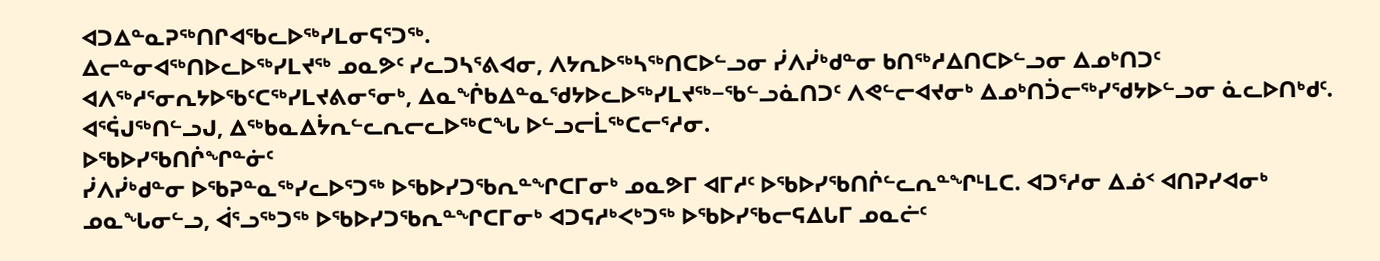ᐊᑐᐃᓐᓇᕈᖅᑎᒋᐊᖃᓚᐅᖅᓯᒪᓂᕋᕐᑐᖅ.
ᐃᓕᓐᓂᐊᖅᑎᐅᓚᐅᖅᓯᒪᔪᖅ ᓄᓇᕗᑦ ᓯᓚᑐᓴᕐᕕᐊᓂ, ᐱᔭᕆᐅᖅᓴᖅᑎᑕᐅᓪᓗᓂ ᓰᐱᓰᒃᑯᓐᓂ ᑲᑎᖅᓱᐃᑎᑕᐅᓪᓗᓂ ᐃᓄᒃᑎᑐᑦ ᐊᐱᖅᓱᕐᓂᕆᔭᐅᖃᑦᑕᖅᓯᒪᔪᕕᓂᕐᓂᒃ, ᐃᓇᖐᑲᐃᓐᓇᖁᔭᐅᓚᐅᖅᓯᒪᔪᖅ−ᖃᓪᓗᓈᑎᑐᑦ ᐱᕙᓪᓕᐊᔪᓂᒃ ᐃᓄᒃᑎᑑᓕᖅᓯᖁᔭᐅᓪᓗᓂ ᓈᓚᐅᑎᒃᑯᑦ.
ᐊᕐᕌᒍᖅᑎᓪᓗᒍ, ᐃᖅᑲᓇᐃᔮᕆᓪᓚᕆᓕᓚᐅᖅᑕᖓ ᐅᓪᓗᓕᒫᖅᑕᓕᕐᓱᓂ.
ᐅᖃᐅᓯᖃᑎᒌᖏᓐᓃᑦ
ᓰᐱᓰᒃᑯᓐᓂ ᐅᖃᕈᓐᓇᖅᓯᓚᐅᕐᑐᖅ ᐅᖃᐅᓯᑐᖃᕆᓐᖏᑕᒥᓂᒃ ᓄᓇᕗᒥ ᐊᒥᓱᑦ ᐅᖃᐅᓯᖃᑎᒌᓪᓚᕆᓐᖏᒻᒪᑕ. ᐊᑐᕐᓱᓂ ᐃᓅᑉ ᐊᑎᕈᓯᐊᓂᒃ ᓄᓇᖓᓂᓪᓗ, ᐋᕐᓗᖅᑐᖅ ᐅᖃᐅᓯᑐᖃᕆᓐᖏᑕᒥᓂᒃ ᐊᑐᕋᓱᒃᐸᒃᑐᖅ ᐅᖃᐅᓯᖃᓕᕋᐃᒐᒥ ᓄᓇᓖᑦ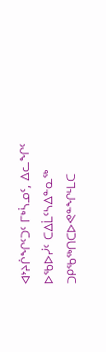ᐊᔾᔨᒌᖏᑦᑐᑦ ᒥᒃᓵᓄᑦ, ᐃᓚᖏᑦ ᐅᖃᐅᓰᑦ ᑕᐃᒫᑦᓴᐃᓐᓇᖅ ᑐᑭᖃᖅᑎᑕᐅᕙᓐᖏᒻᒪᑕ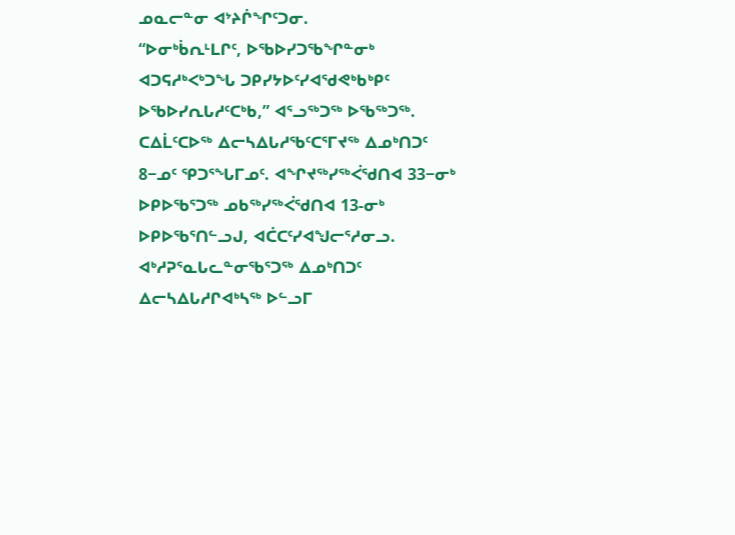ᓄᓇᓕᓐᓂ ᐊᔾᔨᒌᖏᑦᑐᓂ.
“ᐅᓂᒃᑳᕆᒻᒪᒋᑦ, ᐅᖃᐅᓯᑐᖃᖏᓐᓂᒃ ᐊᑐᕋᓱᒃᐸᒃᑐᖓ ᑐᑭᓯᔭᐅᑦᓯᐊᖁᕙᒃᑲᒃᑭᑦ ᐅᖃᐅᓯᕆᒐᓱᑦᑕᒃᑲ,” ᐊᕐᓗᖅᑐᖅ ᐅᖃᖅᑐᖅ.
ᑕᐃᒫᑦᑕᐅᖅ ᐃᓕᓴᐃᒐᓱᖃᑦᑕᕐᒥᔪᖅ ᐃᓄᒃᑎᑐᑦ 8−ᓄᑦ ᕿᑐᕐᖓᒥᓄᑦ. ᐊᖏᔪᖅᓯᖅᐹᖁᑎᐊ 33−ᓂᒃ ᐅᑭᐅᖃᕐᑐᖅ ᓄᑲᖅᓯᖅᐹᖁᑎᐊ 13-ᓂᒃ ᐅᑭᐅᖃᕐᑎᓪᓗᒍ, ᐊᑖᑕᑦᓯᐊᖑᓕᕐᓱᓂᓗ.
ᐊᒃᓱᕈᕐᓇᒐᓚᓐᓂᖃᕐᑐᖅ ᐃᓄᒃᑎᑐᑦ ᐃᓕᓴᐃᒐᓱᒋᐊᒃᓴᖅ ᐅᓪᓗᒥ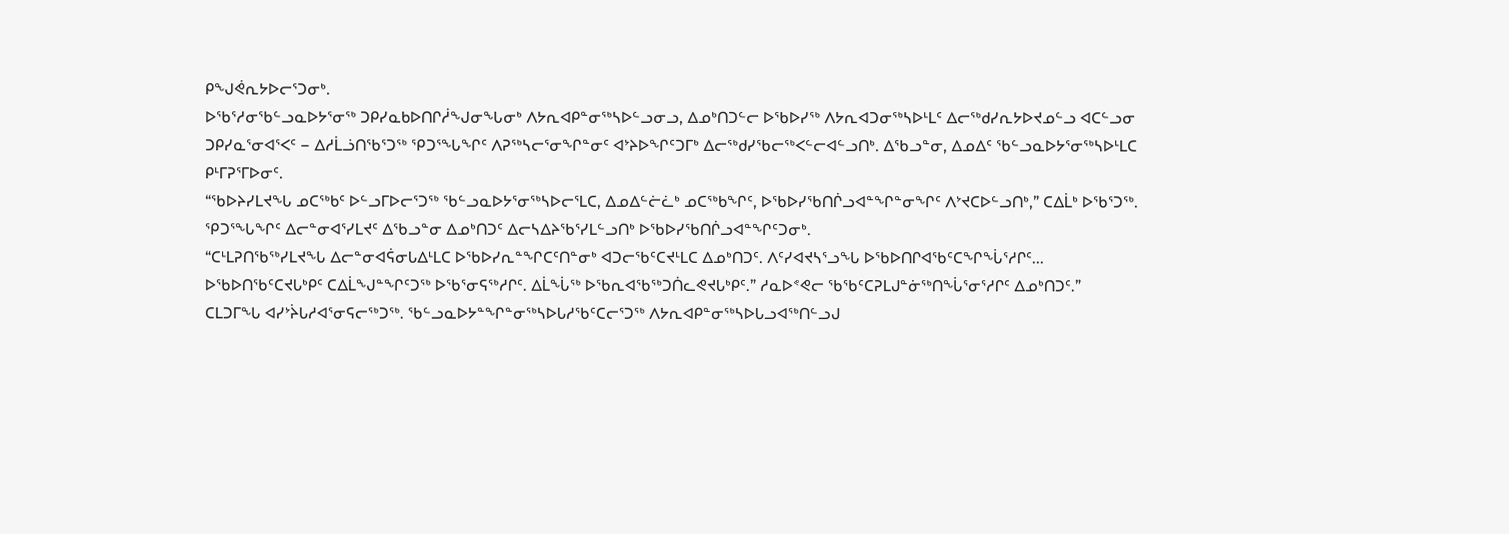ᑭᖑᕚᕆᔭᐅᓕᕐᑐᓂᒃ.
ᐅᖃᕐᓱᓂᖃᓪᓗᓇᐅᔭᕐᓂᖅ ᑐᑭᓯᓇᑲᐅᑎᒋᓲᖑᓂᖓᓂᒃ ᐱᔭᕆᐊᑭᓐᓂᖅᓴᐅᓪᓗᓂᓗ, ᐃᓄᒃᑎᑐᓪᓕ ᐅᖃᐅᓯᖅ ᐱᔭᕆᐊᑐᓂᖅᓴᐅᒻᒪᑦ ᐃᓕᖅᑯᓯᕆᔭᐅᔪᓄᓪᓗ ᐊᑕᓪᓗᓂ ᑐᑭᓯᓇᕐᓂᐊᕐᐸᑦ − ᐃᓱᒫᓘᑎᖃᕐᑐᖅ ᕿᑐᕐᖓᖏᑦ ᐱᕈᖅᓴᓕᕐᓂᖏᓐᓂᑦ ᐊᔾᔨᐅᖏᑦᑐᒥᒃ ᐃᓕᖅᑯᓯᖃᓕᖅᐸᓪᓕᐊᓪᓗᑎᒃ. ᐃᖃᓗᓐᓂ, ᐃᓄᐃᑦ ᖃᓪᓗᓇᐅᔭᕐᓂᖅᓴᐅᒻᒪᑕ ᑭᒻᒥᕈᕐᒥᐅᓂᑦ.
“ᖃᐅᔨᓯᒪᔪᖓ ᓄᑕᖅᑲᑦ ᐅᓪᓗᒥᐅᓕᕐᑐᖅ ᖃᓪᓗᓇᐅᔭᕐᓂᖅᓴᐅᓕᕐᒪᑕ, ᐃᓄᐃᓪᓖᓛᒃ ᓄᑕᖅᑲᖏᑦ, ᐅᖃᐅᓯᖃᑎᒌᓗᐊᓐᖏᓐᓂᖏᑦ ᐱᔾᔪᑕᐅᓪᓗᑎᒃ,” ᑕᐃᒫᒃ ᐅᖃᕐᑐᖅ.
ᕿᑐᕐᖓᖏᑦ ᐃᓕᓐᓂᐊᕐᓯᒪᔪᑦ ᐃᖃᓗᓐᓂ ᐃᓄᒃᑎᑐᑦ ᐃᓕᓴᐃᔨᖃᕐᓯᒪᓪᓗᑎᒃ ᐅᖃᐅᓯᖃᑎᒌᓗᐊᓐᖏᑦᑐᓂᒃ.
“ᑕᒻᒪᕈᑎᖃᖅᓯᒪᔪᖓ ᐃᓕᓐᓂᐊᕌᓂᒐᐃᒻᒪᑕ ᐅᖃᐅᓯᕆᓐᖏᑕᑦᑎᓐᓂᒃ ᐊᑐᓕᖃᑦᑕᔪᒻᒪᑕ ᐃᓄᒃᑎᑐᑦ. ᐱᑦᓯᐊᔪᓴᕐᓗᖓ ᐅᖃᐅᑎᒋᐊᖃᑦᑕᖏᖔᕐᓱᒋᑦ... ᐅᖃᐅᑎᖃᑦᑕᔪᒐᒃᑭᑦ ᑕᐃᒫᖑᓐᖏᑦᑐᖅ ᐅᖃᕐᓂᕋᖅᓱᒋᑦ. ᐃᒫᖔᖅ ᐅᖃᕆᐊᖃᖅᑐᑏᓚᕙᔪᒐᒃᑭᑦ.” ᓱᓇᐅᕝᕙᓕ ᖃᖃᑦᑕᕈᒪᒍᓐᓃᖅᑎᖔᕐᓂᕐᓱᒋᑦ ᐃᓄᒃᑎᑐᑦ.”
ᑕᒪᑐᒥᖓ ᐊᓯᔾᔩᒐᓱᐊᕐᓂᕋᓕᖅᑐᖅ. ᖃᓪᓗᓇᐅᔭᓐᖏᓐᓂᖅᓴᐅᒐᓱᖃᑦᑕᓕᕐᑐᖅ ᐱᔭᕆᐊᑭᓐᓂᖅᓴᐅᒐᓗᐊᖅᑎᓪᓗᒍ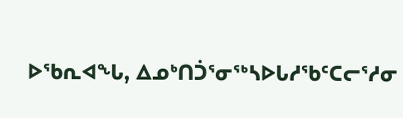ᐅᖃᕆᐊᖓ, ᐃᓄᒃᑎᑑᕐᓂᖅᓴᐅᒐᓱᖃᑦᑕᓕᕐᓱᓂ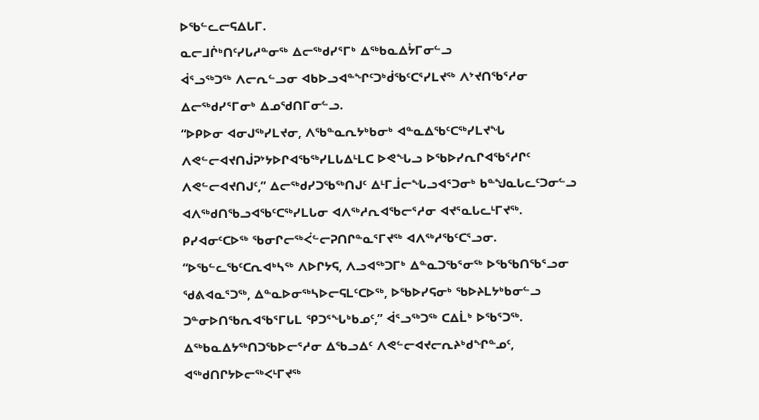ᐅᖃᓪᓚᓕᕋᐃᒐᒥ.
ᓇᓕᒧᒌᒃᑎᑦᓯᒐᓱᓐᓂᖅ ᐃᓕᖅᑯᓯᕐᒥᒃ ᐃᖅᑲᓇᐃᔮᒥᓂᓪᓗ
ᐋᕐᓗᖅᑐᖅ ᐱᓕᕆᓪᓗᓂ ᐊᑲᐅᓗᐊᓐᖏᑦᑐᒃᑰᖃᑦᑕᕐᓯᒪᔪᖅ ᐱᔾᔪᑎᖃᕐᓱᓂ ᐃᓕᖅᑯᓯᕐᒥᓂᒃ ᐃᓄᖁᑎᒥᓂᓪᓗ.
“ᐅᑭᐅᓂ ᐊᓂᒍᖅᓯᒪᔪᓂ, ᐱᖃᓐᓇᕆᔭᒃᑲᓂᒃ ᐊᓐᓇᐃᖃᑦᑕᖅᓯᒪᔪᖓ ᐱᕙᓪᓕᐊᔪᑎᒎᕈᔾᔭᐅᒋᐊᖃᖅᓯᒪᒐᐃᒻᒪᑕ ᐅᕙᖓᓗ ᐅᖃᐅᓯᕆᒋᐊᖃᕐᓱᒋᑦ ᐱᕙᓪᓕᐊᔪᑎᒍᑦ,” ᐃᓕᖅᑯᓯᑐᖃᖅᑎᒍᑦ ᐃᒻᒥᒨᓕᖓᓗᐊᕐᑐᓂᒃ ᑲᓐᖑᓇᒐᓚᑦᑐᓂᓪᓗ ᐊᐱᖅᑯᑎᖃᓗᐊᖃᑦᑕᖅᓯᒪᒐᓂ ᐊᐱᖅᓱᕆᐊᖃᓕᕐᓱᓂ ᐊᔪᕐᓇᒐᓚᒻᒥᔪᖅ.
ᑭᓯᐊᓂᑦᑕᐅᖅ ᖃᓂᒋᓕᖅᐹᓪᓕᕈᑎᒋᓐᓇᕐᒥᔪᖅ ᐊᐱᖅᓱᖃᑦᑕᕐᓗᓂ. “ᐅᖃᓪᓚᖃᑦᑕᕆᐊᒃᓴᖅ ᐱᐅᒋᔭᕋ, ᐱᓗᐊᖅᑐᒥᒃ ᐃᓐᓇᑐᖃᕐᓂᖅ ᐅᖃᖃᑎᖃᕐᓗᓂ ᖁᕕᐊᓇᕐᑐᖅ, ᐃᓐᓇᐅᓂᖅᓴᐅᓕᕋᒪᑦᑕᐅᖅ, ᐅᖃᐅᓯᕋᓂᒃ ᖃᐅᔨᒪᔭᒃᑲᓂᓪᓗ ᑐᓐᓂᐅᑎᖃᕆᐊᖃᕐᒥᒐᒪ ᕿᑐᕐᖓᒃᑲᓄᑦ,” ᐋᕐᓗᖅᑐᖅ ᑕᐃᒫᒃ ᐅᖃᕐᑐᖅ.
ᐃᖅᑲᓇᐃᔭᖅᑎᑐᖃᐅᓕᕐᓱᓂ ᐃᖃᓗᐃᑦ ᐱᕙᓪᓕᐊᔪᓕᕆᔨᒃᑯᖏᓐᓄᑦ, ᐊᖅᑯᑎᒋᔭᐅᓕᖅᐸᒻᒥᔪᖅ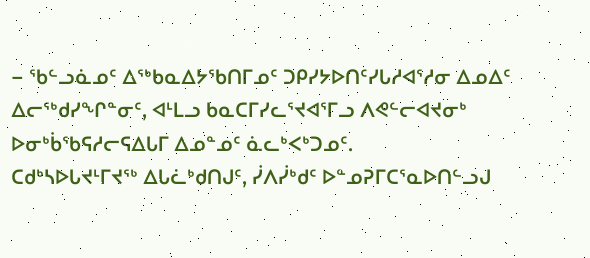− ᖃᓪᓗᓈᓄᑦ ᐃᖅᑲᓇᐃᔭᖃᑎᒥᓄᑦ ᑐᑭᓯᔭᐅᑎᑦᓯᒐᓱᐊᕐᓱᓂ ᐃᓄᐃᑦ ᐃᓕᖅᑯᓯᖏᓐᓂᑦ, ᐊᒻᒪᓗ ᑲᓇᑕᒥᓯᓚᕐᔪᐊᕐᒥᓗ ᐱᕙᓪᓕᐊᔪᓂᒃ ᐅᓂᒃᑳᖃᕋᓱᓕᕋᐃᒐᒥ ᐃᓄᓐᓄᑦ ᓈᓚᒃᐸᒃᑐᓄᑦ.
ᑕᑯᒃᓴᐅᒐᔪᒻᒥᔪᖅ ᐃᒐᓛᒃᑯᑎᒍᑦ, ᓰᐱᓰᒃᑯᑦ ᐅᓐᓄᕈᒥᑕᕐᓇᐅᑎᓪᓗᒍ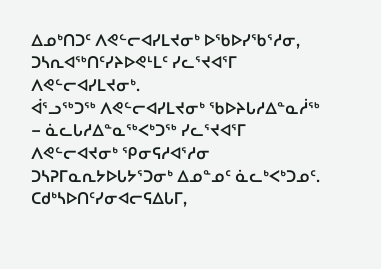ᐃᓄᒃᑎᑐᑦ ᐱᕙᓪᓕᐊᓯᒪᔪᓂᒃ ᐅᖃᐅᓯᖃᕐᓱᓂ, ᑐᓴᕆᐊᖅᑎᑦᓯᔨᐅᕙᒻᒪᑦ ᓯᓚᕐᔪᐊᕐᒥ ᐱᕙᓪᓕᐊᓯᒪᔪᓂᒃ.
ᐋᕐᓗᖅᑐᖅ ᐱᕙᓪᓕᐊᓯᒪᔪᓂᒃ ᖃᐅᔨᒐᓱᐃᓐᓇᓲᖅ − ᓈᓚᒐᓱᐃᓐᓇᖅᐸᒃᑐᖅ ᓯᓚᕐᔪᐊᕐᒥ ᐱᕙᓪᓕᐊᔪᓂᒃ ᕿᓂᕋᓱᐊᕐᓱᓂ ᑐᓴᕈᒥᓇᕆᔭᐅᒐᔭᕐᑐᓂᒃ ᐃᓄᓐᓄᑦ ᓈᓚᒃᐸᒃᑐᓄᑦ. ᑕᑯᒃᓴᐅᑎᑦᓯᓂᐊᓕᕋᐃᒐᒥ,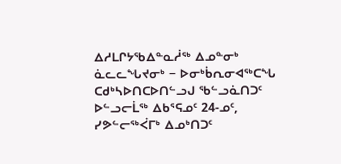ᐃᓱᒪᒋᔭᖃᐃᓐᓇᓲᖅ ᐃᓄᓐᓂᒃ ᓈᓚᓚᖓᔪᓂᒃ − ᐅᓂᒃᑳᕆᓂᐊᖅᑕᖓ ᑕᑯᒃᓴᐅᑎᑕᐅᑎᓪᓗᒍ ᖃᓪᓗᓈᑎᑐᑦ ᐅᓪᓗᓕᒫᖅ ᐃᑲᕐᕋᓄᑦ 24-ᓄᑦ, ᓯᕗᓪᓕᖅᐹᒥᒃ ᐃᓄᒃᑎᑐᑦ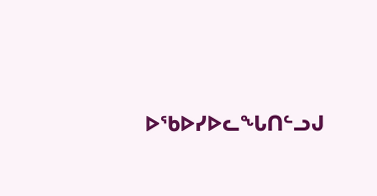ᐅᖃᐅᓯᐅᓚᖓᑎᓪᓗᒍ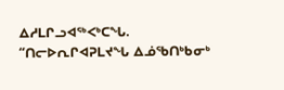ᐃᓱᒪᒋᓗᐊᖅᐸᒃᑕᖓ.
“ᑎᓕᐅᕆᒋᐊᕈᒪᔪᖓ ᐃᓅᖃᑎᒃᑲᓂᒃ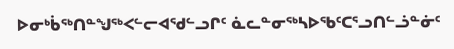ᐅᓂᒃᑳᖅᑎᓐᖑᖅᐸᓪᓕᐊᖁᓪᓗᒋᑦ ᓈᓚᓐᓂᖅᓴᐅᖃᑦᑕᕐᓗᑎᓪᓘᓐᓃᑦ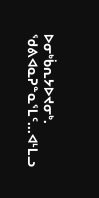ᐅᓂᒃᑳᕆᔭᐅᔪᓂᒃ. ᖁᕕᐊᓇᕈᓐᓇᕐᒪᑦ...ᐊᒻᒪᓗ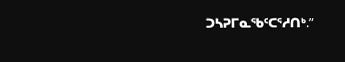ᑐᓴᕈᒥᓇᖃᑦᑕᕐᓱᑎᒃ.”